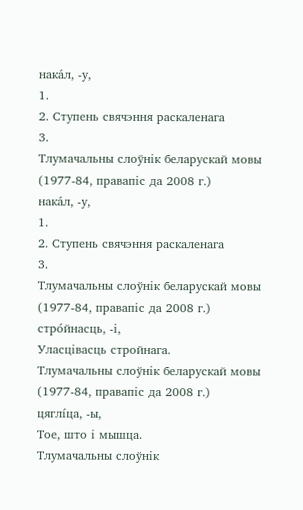нака́л, ‑у,
1.
2. Ступень свячэння раскаленага
3.
Тлумачальны слоўнік беларускай мовы (1977-84, правапіс да 2008 г.)
нака́л, ‑у,
1.
2. Ступень свячэння раскаленага
3.
Тлумачальны слоўнік беларускай мовы (1977-84, правапіс да 2008 г.)
стро́йнасць, ‑і,
Уласцівасць стройнага.
Тлумачальны слоўнік беларускай мовы (1977-84, правапіс да 2008 г.)
цяглі́ца, ‑ы,
Тое, што і мышца.
Тлумачальны слоўнік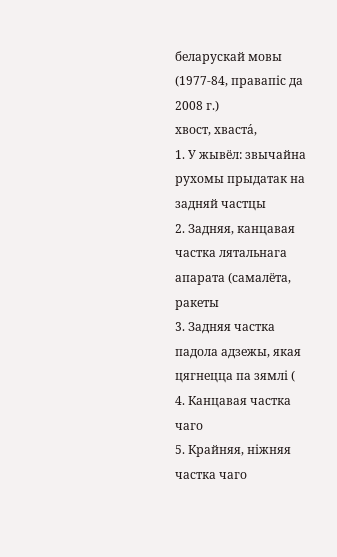беларускай мовы (1977-84, правапіс да 2008 г.)
хвост, хваста́,
1. У жывёл: звычайна рухомы прыдатак на задняй частцы
2. Задняя, канцавая частка лятальнага апарата (самалёта, ракеты
3. Задняя частка падола адзежы, якая цягнецца па зямлі (
4. Канцавая частка чаго
5. Крайняя, ніжняя частка чаго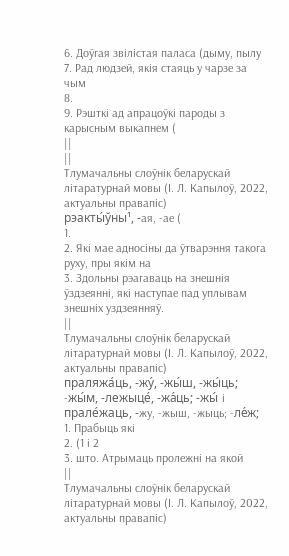6. Доўгая звілістая паласа (дыму, пылу
7. Рад людзей, якія стаяць у чарзе за чым
8.
9. Рэшткі ад апрацоўкі пароды з карысным выкапнем (
||
||
Тлумачальны слоўнік беларускай літаратурнай мовы (І. Л. Капылоў, 2022, актуальны правапіс)
рэакты́ўны¹, -ая, -ае (
1.
2. Які мае адносіны да ўтварэння такога руху, пры якім на
3. Здольны рэагаваць на знешнія ўздзеянні, які наступае пад уплывам знешніх уздзеянняў.
||
Тлумачальны слоўнік беларускай літаратурнай мовы (І. Л. Капылоў, 2022, актуальны правапіс)
праляжа́ць, -жу́, -жы́ш, -жы́ць; -жы́м, -лежыце́, -жа́ць; -жы́ і прале́жаць, -жу, -жыш, -жыць; -ле́ж;
1. Прабыць які
2. (1 і 2
3. што. Атрымаць пролежні на якой
||
Тлумачальны слоўнік беларускай літаратурнай мовы (І. Л. Капылоў, 2022, актуальны правапіс)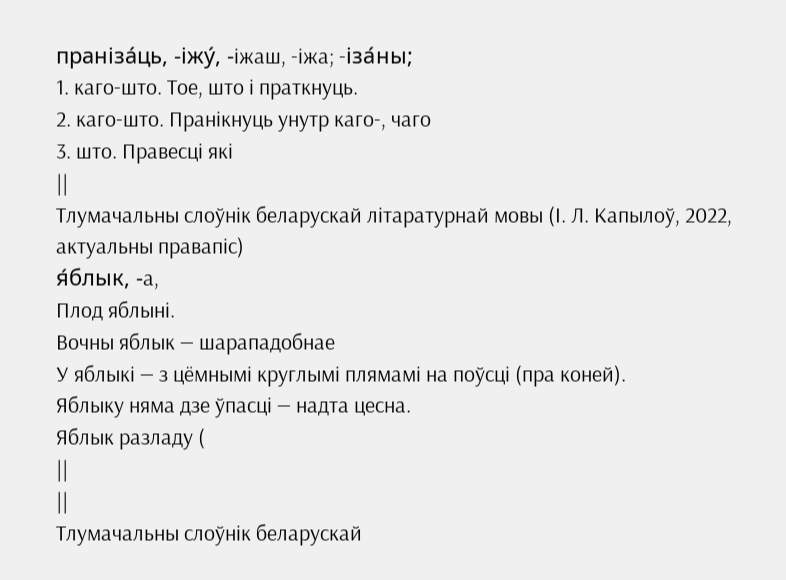праніза́ць, -іжу́, -іжаш, -іжа; -іза́ны;
1. каго-што. Тое, што і праткнуць.
2. каго-што. Пранікнуць унутр каго-, чаго
3. што. Правесці які
||
Тлумачальны слоўнік беларускай літаратурнай мовы (І. Л. Капылоў, 2022, актуальны правапіс)
я́блык, -а,
Плод яблыні.
Вочны яблык — шарападобнае
У яблыкі — з цёмнымі круглымі плямамі на поўсці (пра коней).
Яблыку няма дзе ўпасці — надта цесна.
Яблык разладу (
||
||
Тлумачальны слоўнік беларускай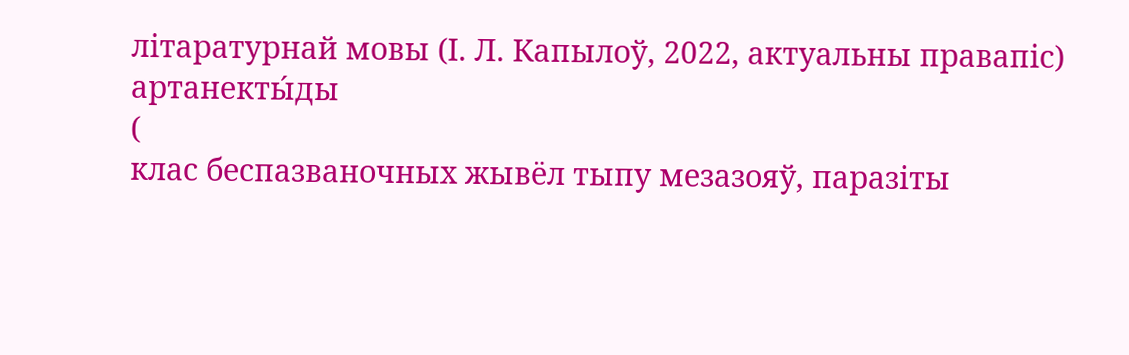літаратурнай мовы (І. Л. Капылоў, 2022, актуальны правапіс)
артанекты́ды
(
клас беспазваночных жывёл тыпу мезазояў, паразіты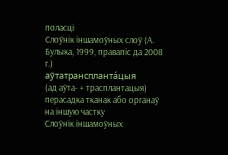поласці
Слоўнік іншамоўных слоў (А. Булыка, 1999, правапіс да 2008 г.)
аўтатранспланта́цыя
(ад аўта- + трасплантацыя)
перасадка тканак або органаў на іншую частку
Слоўнік іншамоўных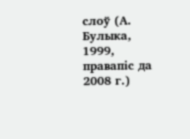слоў (А. Булыка, 1999, правапіс да 2008 г.)